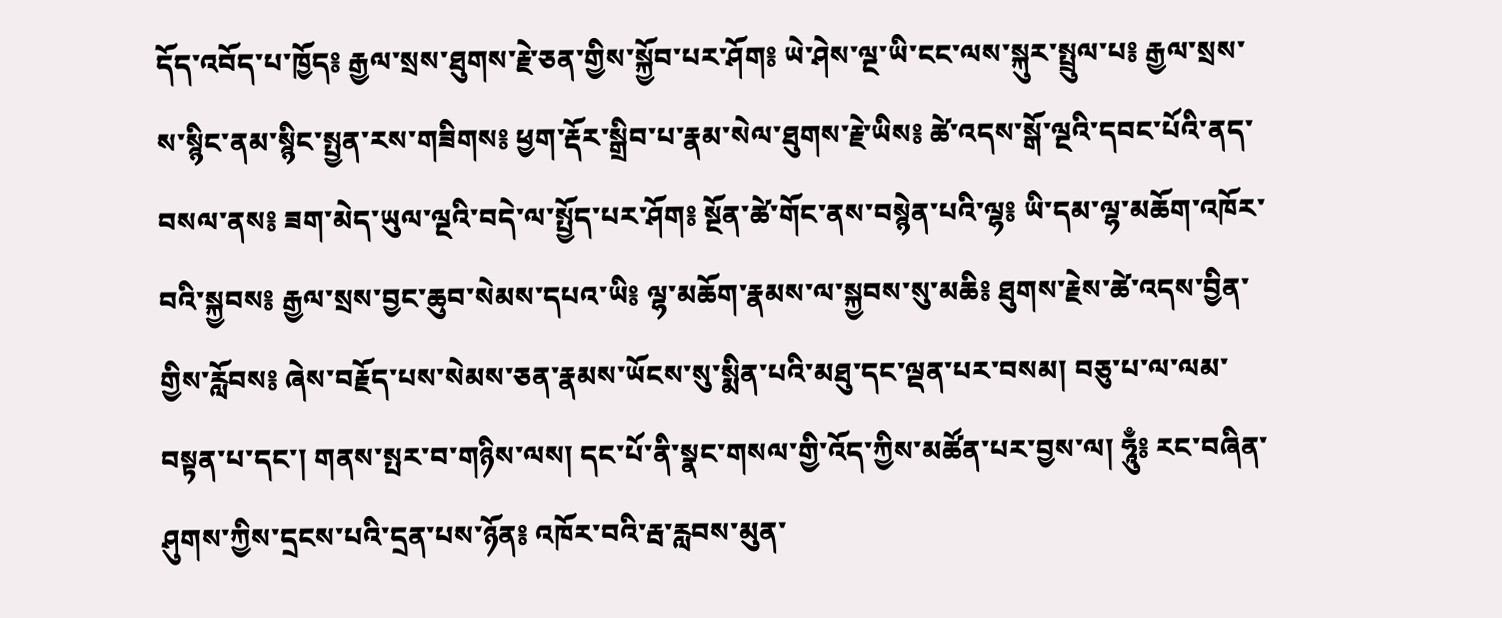དོད་འབོད་པ་ཁྱོད༔ རྒྱལ་སྲས་ཐུགས་རྗེ་ཅན་གྱིས་སྐྱོབ་པར་ཤོག༔ ཡེ་ཤེས་ལྔ་ཡི་ངང་ལས་སྐུར་སྤྲུལ་པ༔ རྒྱལ་སྲས་ས་སྙིང་ནམ་སྙིང་སྤྱན་རས་གཟིགས༔ ཕྱག་རྡོར་སྒྲིབ་པ་རྣམ་སེལ་ཐུགས་རྗེ་ཡིས༔ ཚེ་འདས་སྒོ་ལྔའི་དབང་པོའི་ནད་བསལ་ནས༔ ཟག་མེད་ཡུལ་ལྔའི་བདེ་ལ་སྤྱོད་པར་ཤོག༔ སྔོན་ཚེ་གོང་ནས་བསྙེན་པའི་ལྷ༔ ཡི་དམ་ལྷ་མཆོག་འཁོར་བའི་སྐྱབས༔ རྒྱལ་སྲས་བྱང་ཆུབ་སེམས་དཔའ་ཡི༔ ལྷ་མཆོག་རྣམས་ལ་སྐྱབས་སུ་མཆི༔ ཐུགས་རྗེས་ཚེ་འདས་བྱིན་གྱིས་རློབས༔ ཞེས་བརྗོད་པས་སེམས་ཅན་རྣམས་ཡོངས་སུ་སྨིན་པའི་མཐུ་དང་ལྡན་པར་བསམ། བཅུ་པ་ལ་ལམ་བསྟན་པ་དང་། གནས་སྤར་བ་གཉིས་ལས། དང་པོ་ནི་སྣང་གསལ་གྱི་འོད་ཀྱིས་མཚོན་པར་བྱས་ལ། ཧཱུྃ༔ རང་བཞིན་ཤུགས་ཀྱིས་དྲངས་པའི་དྲན་པས་ཉོན༔ འཁོར་བའི་རྦ་རླབས་མུན་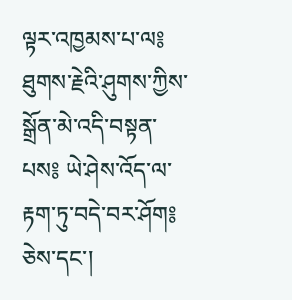ལྟར་འཁྱམས་པ་ལ༔ ཐུགས་རྗེའི་ཤུགས་ཀྱིས་སྒྲོན་མེ་འདི་བསྟན་པས༔ ཡེ་ཤེས་འོད་ལ་རྟག་ཏུ་བདེ་བར་ཤོག༔ ཅེས་དང་།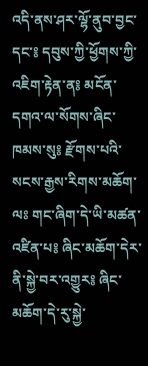འདི་ནས་ཤར་ལྷོ་ནུབ་བྱང་དང་༔ དབུས་ཀྱི་ཕྱོགས་ཀྱི་འཇིག་རྟེན་ན༔ མངོན་དགའ་ལ་སོགས་ཞིང་ཁམས་སུ༔ རྫོགས་པའི་སངས་རྒྱས་རིགས་མཆོག་ལཿ གང་ཞིག་དེ་ཡི་མཚན་འཛིན་པ༔ ཞིང་མཆོག་དེར་ནི་སྐྱེ་བར་འགྱུར༔ ཞིང་མཆོག་དེ་རུ་སྐྱེ་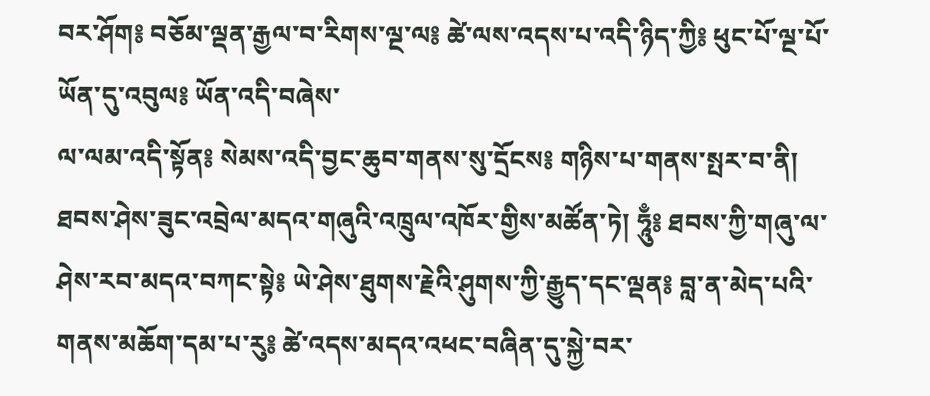བར་ཤོག༔ བཅོམ་ལྡན་རྒྱལ་བ་རིགས་ལྔ་ལ༔ ཚེ་ལས་འདས་པ་འདི་ཉིད་ཀྱི༔ ཕུང་པོ་ལྔ་པོ་ཡོན་དུ་འབུལ༔ ཡོན་འདི་བཞེས་
ལ་ལམ་འདི་སྟོན༔ སེམས་འདི་བྱང་ཆུབ་གནས་སུ་དྲོངས༔ གཉིས་པ་གནས་སྤར་བ་ནི། ཐབས་ཤེས་ཟུང་འབྲེལ་མདའ་གཞུའི་འཁྲུལ་འཁོར་གྱིས་མཚོན་ཏེ། ཧཱུྃ༔ ཐབས་ཀྱི་གཞུ་ལ་ཤེས་རབ་མདའ་བཀང་སྟེ༔ ཡེ་ཤེས་ཐུགས་རྗེའི་ཤུགས་ཀྱི་རྒྱུད་དང་ལྡན༔ བླ་ན་མེད་པའི་གནས་མཆོག་དམ་པ་རུ༔ ཚེ་འདས་མདའ་འཕང་བཞིན་དུ་སྐྱེ་བར་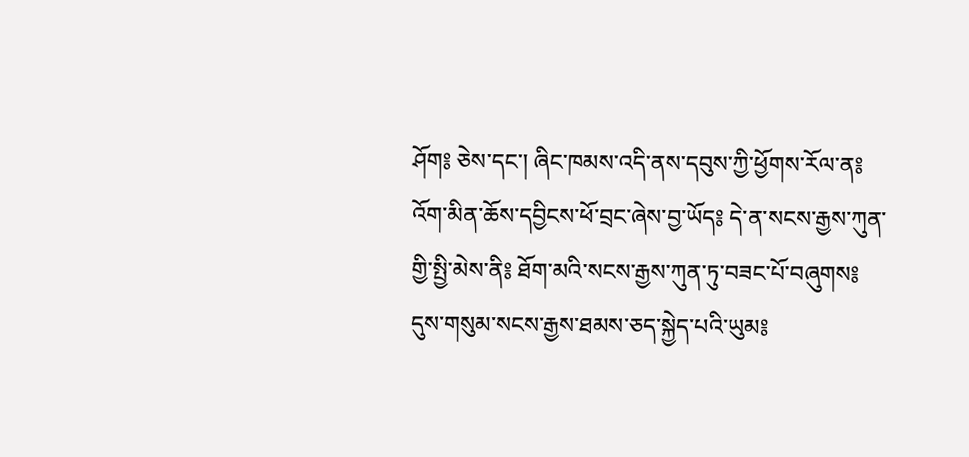ཤོག༔ ཅེས་དང་། ཞིང་ཁམས་འདི་ནས་དབུས་ཀྱི་ཕྱོགས་རོལ་ན༔ འོག་མིན་ཆོས་དབྱིངས་ཕོ་བྲང་ཞེས་བྱ་ཡོད༔ དེ་ན་སངས་རྒྱས་ཀུན་གྱི་སྤྱི་མེས་ནི༔ ཐོག་མའི་སངས་རྒྱས་ཀུན་ཏུ་བཟང་པོ་བཞུགས༔ དུས་གསུམ་སངས་རྒྱས་ཐམས་ཅད་སྐྱེད་པའི་ཡུམ༔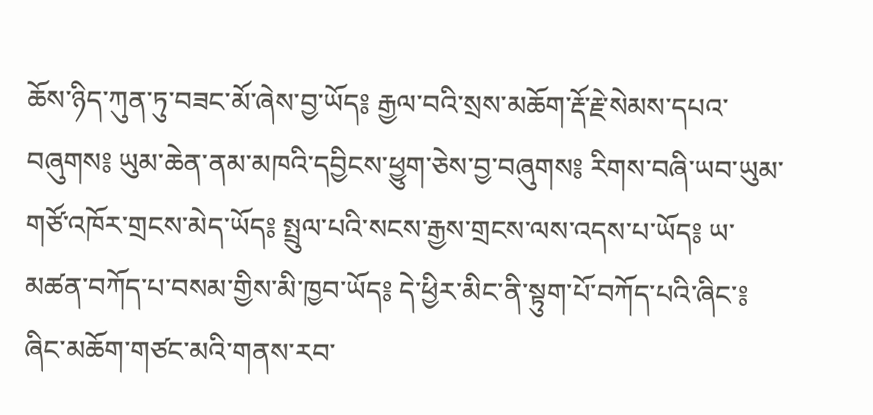ཆོས་ཉིད་ཀུན་ཏུ་བཟང་མོ་ཞེས་བྱ་ཡོད༔ རྒྱལ་བའི་སྲས་མཆོག་རྡོ་རྗེ་སེམས་དཔའ་བཞུགས༔ ཡུམ་ཆེན་ནམ་མཁའི་དབྱིངས་ཕྱུག་ཅེས་བྱ་བཞུགས༔ རིགས་བཞི་ཡབ་ཡུམ་གཙོ་འཁོར་གྲངས་མེད་ཡོད༔ སྤྲུལ་པའི་སངས་རྒྱས་གྲངས་ལས་འདས་པ་ཡོད༔ ཡ་མཚན་བཀོད་པ་བསམ་གྱིས་མི་ཁྱབ་ཡོད༔ དེ་ཕྱིར་མིང་ནི་སྟུག་པོ་བཀོད་པའི་ཞིང་༔ ཞིང་མཆོག་གཙང་མའི་གནས་རབ་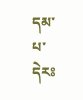དམ་པ་དེརཿ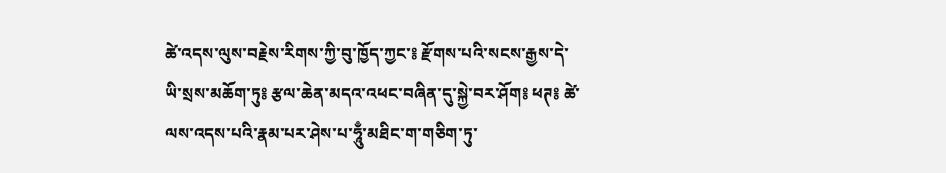ཚེ་འདས་ལུས་བརྗེས་རིགས་ཀྱི་བུ་ཁྱོད་ཀྱང་༔ རྫོགས་པའི་སངས་རྒྱས་དེ་ཡི་སྲས་མཆོག་ཏུ༔ རྩལ་ཆེན་མདའ་འཕང་བཞིན་དུ་སྐྱེ་བར་ཤོག༔ ཕཊ༔ ཚེ་ལས་འདས་པའི་རྣམ་པར་ཤེས་པ་ཧཱུྃ་མཐིང་ག་གཅིག་ཏུ་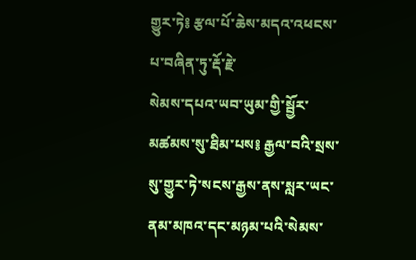གྱུར་ཏེ༔ རྩལ་པོ་ཆེས་མདའ་འཕངས་པ་བཞིན་ཏུ་རྡོ་རྗེ་
སེམས་དཔའ་ཡབ་ཡུམ་གྱི་སྦྱོར་མཚམས་སུ་ཐིམ་པས༔ རྒྱལ་བའི་སྲས་སུ་གྱུར་ཏེ་སངས་རྒྱས་ནས་སླར་ཡང་ནམ་མཁའ་དང་མཉམ་པའི་སེམས་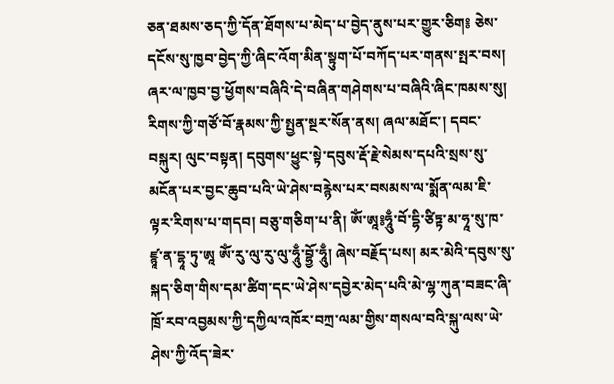ཅན་ཐམས་ཅད་ཀྱི་དོན་ཐོགས་པ་མེད་པ་བྱེད་ནུས་པར་གྱུར་ཅིག༔ ཅེས་དངོས་སུ་ཁྱབ་བྱེད་ཀྱི་ཞིང་འོག་མིན་སྟུག་པོ་བཀོད་པར་གནས་སྤར་བས། ཞར་ལ་ཁྱབ་བྱ་ཕྱོགས་བཞིའི་དེ་བཞིན་གཤེགས་པ་བཞིའི་ཞིང་ཁམས་སུ། རིགས་ཀྱི་གཙོ་བོ་རྣམས་ཀྱི་སྤྱན་སྔར་སོན་ནས། ཞལ་མཐོང་། དབང་བསྐུར། ལུང་བསྟན། དབུགས་ཕྱུང་སྟེ་དབུས་རྡོ་རྗེ་སེམས་དཔའི་སྲས་སུ་མངོན་པར་བྱང་ཆུབ་པའི་ཡེ་ཤེས་བརྙེས་པར་བསམས་ལ་སྨོན་ལམ་ཇི་ལྟར་རིགས་པ་གདབ། བཅུ་གཅིག་པ་ནི། ཨོཾ་ཨཱ༔ཧཱུྃ་བོ་དྷི་ཙིཏྟ་མ་ཧཱ་སུ་ཁ་ཛྙཱ་ན་དྷཱ་ཏུ་ཨཱ ཨོཾ་རུ་ལུ་རུ་ལུ་ཧཱུྃ་བྷྱོ་ཧཱུྃ། ཞེས་བརྗོད་པས། མར་མེའི་དབུས་སུ་སྐད་ཅིག་གིས་དམ་ཚིག་དང་ཡེ་ཤེས་དབྱེར་མེད་པའི་མེ་ལྷ་ཀུན་བཟང་ཞི་ཁྲོ་རབ་འབྱམས་ཀྱི་དཀྱིལ་འཁོར་བཀྲ་ལམ་གྱིས་གསལ་བའི་སྐུ་ལས་ཡེ་ཤེས་ཀྱི་འོད་ཟེར་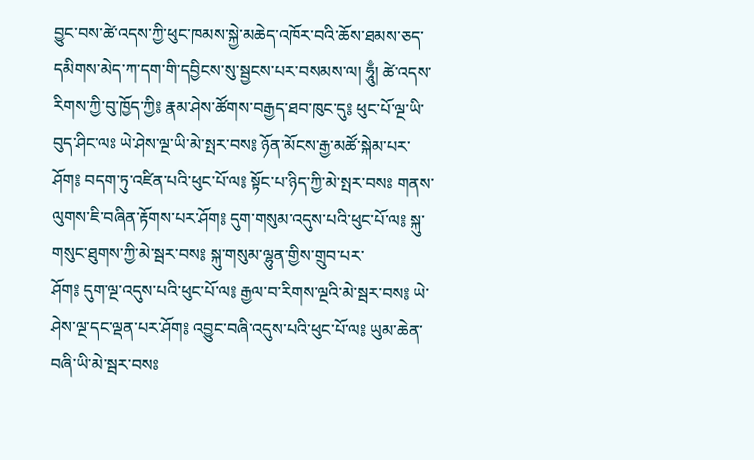བྱུང་བས་ཚེ་འདས་ཀྱི་ཕུང་ཁམས་སྐྱེ་མཆེད་འཁོར་བའི་ཆོས་ཐམས་ཅད་དམིགས་མེད་ཀ་དག་གི་དབྱིངས་སུ་སྦྱངས་པར་བསམས་ལ། ཧཱུྃ། ཚེ་འདས་རིགས་ཀྱི་བུ་ཁྱོད་ཀྱི༔ རྣམ་ཤེས་ཚོགས་བརྒྱད་ཐབ་ཁུང་དུ༔ ཕུང་པོ་ལྔ་ཡི་བུད་ཤིང་ལཿ ཡེ་ཤེས་ལྔ་ཡི་མེ་སྤར་བས༔ ཉོན་མོངས་རྒྱ་མཚོ་སྐེམ་པར་ཤོག༔ བདག་ཏུ་འཛིན་པའི་ཕུང་པོ་ལ༔ སྟོང་པ་ཉིད་ཀྱི་མེ་སྤར་བསཿ གནས་ལུགས་ཇི་བཞིན་རྟོགས་པར་ཤོག༔ དུག་གསུམ་འདུས་པའི་ཕུང་པོ་ལ༔ སྐུ་གསུང་ཐུགས་ཀྱི་མེ་སྦར་བས༔ སྐུ་གསུམ་ལྷུན་གྱིས་གྲུབ་པར་
ཤོག༔ དུག་ལྔ་འདུས་པའི་ཕུང་པོ་ལ༔ རྒྱལ་བ་རིགས་ལྔའི་མེ་སྦར་བས༔ ཡེ་ཤེས་ལྔ་དང་ལྡན་པར་ཤོག༔ འབྱུང་བཞི་འདུས་པའི་ཕུང་པོ་ལ༔ ཡུམ་ཆེན་བཞི་ཡི་མེ་སྦར་བསཿ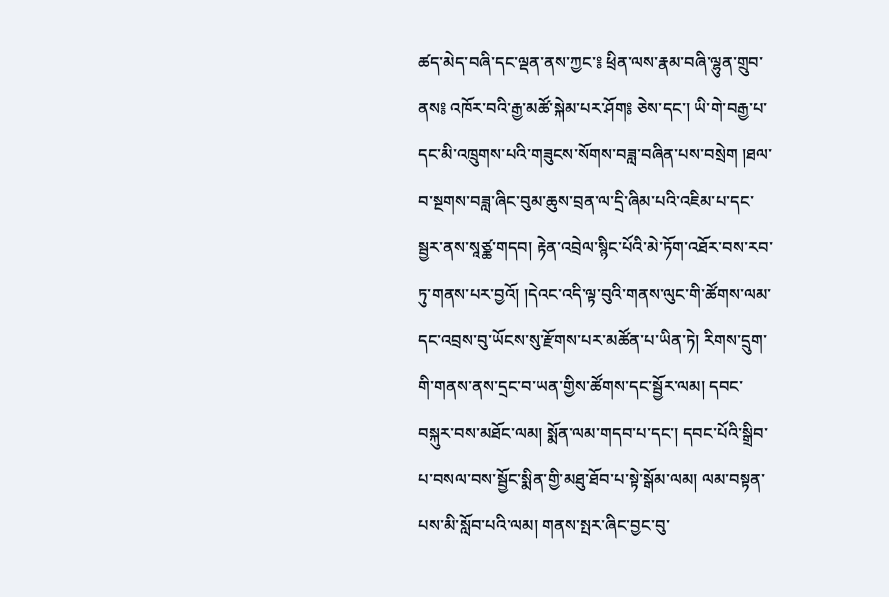ཚད་མེད་བཞི་དང་ལྡན་ནས་ཀྱང་༔ ཕྲིན་ལས་རྣམ་བཞི་ལྷུན་གྲུབ་ནས༔ འཁོར་བའི་རྒྱ་མཚོ་སྐེམ་པར་ཤོག༔ ཅེས་དང་། ཡི་གེ་བརྒྱ་པ་དང་མི་འཁྲུགས་པའི་གཟུངས་སོགས་བཟླ་བཞིན་པས་བསྲེག །ཐལ་བ་སྔགས་བཟླ་ཞིང་བུམ་ཆུས་བྲན་ལ་དྲི་ཞིམ་པའི་འཇིམ་པ་དང་སྦྱར་ནས་སཱཙྪ་གདབ། རྟེན་འབྲེལ་སྙིང་པོའི་མེ་ཏོག་འཐོར་བས་རབ་ཏུ་གནས་པར་བྱའོ། །དེའང་འདི་ལྟ་བུའི་གནས་ལུང་གི་ཚོགས་ལམ་དང་འབྲས་བུ་ཡོངས་སུ་རྫོགས་པར་མཚོན་པ་ཡིན་ཏེ། རིགས་དྲུག་གི་གནས་ནས་དྲང་བ་ཡན་གྱིས་ཚོགས་དང་སྦྱོར་ལམ། དབང་བསྐུར་བས་མཐོང་ལམ། སྨོན་ལམ་གདབ་པ་དང་། དབང་པོའི་སྒྲིབ་པ་བསལ་བས་སྦྱོང་སྨིན་གྱི་མཐུ་ཐོབ་པ་སྟེ་སྒོམ་ལམ། ལམ་བསྟན་པས་མི་སློབ་པའི་ལམ། གནས་སྤར་ཞིང་བྱང་བུ་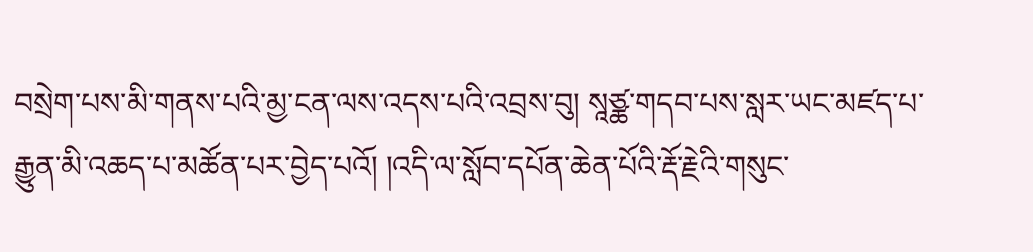བསྲེག་པས་མི་གནས་པའི་མྱ་ངན་ལས་འདས་པའི་འབྲས་བུ། སཱཙྪ་གདབ་པས་སླར་ཡང་མཛད་པ་རྒྱུན་མི་འཆད་པ་མཚོན་པར་བྱེད་པའོ། །འདི་ལ་སློབ་དཔོན་ཆེན་པོའི་རྡོ་རྗེའི་གསུང་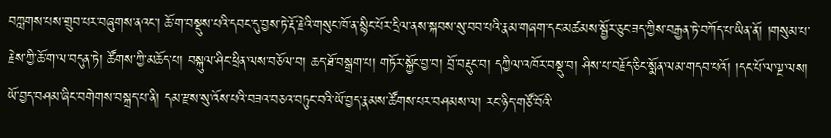བཀླགས་པས་གྲུབ་པར་བཞུགས་ནའང་། ཆོ་ག་བསྡུས་པའི་དབང་དུ་བྱས་ཏེ་རྡོ་རྗེའི་གསུང་ཁོ་ན་སྙིང་པོར་དྲིལ་ནས་སྐབས་སུ་བབ་པའི་རྣམ་གཞག་དང་མཚམས་སྦྱོར་ཅུང་ཟད་ཀྱིས་བརྒྱན་ཏེ་བཀོད་པ་ཡིན་ནོ། །གསུམ་པ་རྗེས་ཀྱི་ཆོ་ག་ལ་བདུན་ཏེ། ཚོགས་ཀྱི་མཆོད་པ། བསྐུལ་ཤིང་ཕྲིན་ལས་བཅོལ་བ། ཆད་ཐོ་བསྒྲག་པ། གཏོར་སྐྱོང་བྱ་བ། བྲོ་བརྡུང་བ། དཀྱིལ་འཁོར་བསྡུ་བ། ཤིས་པ་བརྗོད་ཅིང་སྨོན་ལམ་གདབ་པའོ། །དང་པོ་ལ་ལྔ་ལས།
ཡོ་བྱད་བཤམ་ཞིང་བགེགས་བསྐྲད་པ་ནི། དམ་རྫས་སུ་འོས་པའི་བཟའ་བཅའ་བཏུང་བའི་ཡོ་བྱད་རྣམས་ཚོགས་པར་བཤམས་ལ། རང་ཉིད་གཙོ་བོའི་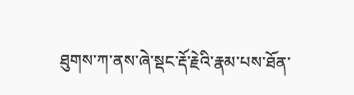ཐུགས་ཀ་ནས་ཞེ་སྡང་རྡོ་རྗེའི་རྣམ་པས་ཐོན་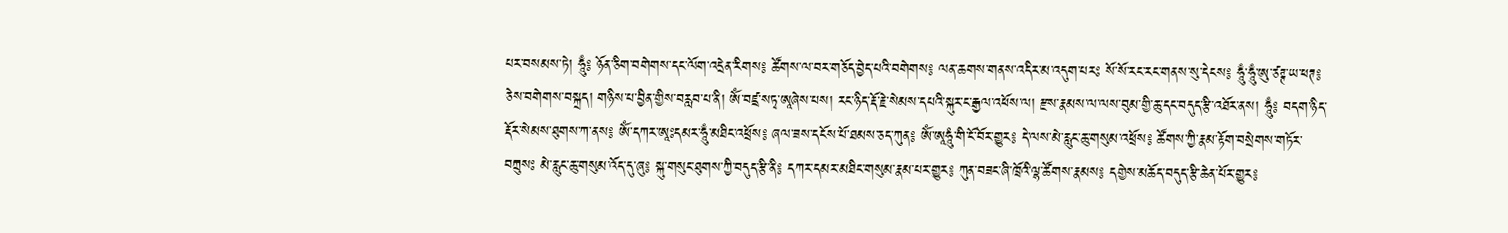པར་བསམས་ཏེ། ཧཱུྃ༔ ཉོན་ཅིག་བགེགས་དང་ལོག་འདྲེན་རིགས༔ ཚོགས་ལ་བར་གཅོད་བྱེད་པའི་བགེགས༔ ལན་ཆགས་གནས་འདིར་མ་འདུག་པརཿ སོ་སོ་རང་རང་གནས་སུ་དེངས༔ ཧཱུྃ་ཧཱུྃ་ཨུ་ཙཊྚ་ཡ་ཕཊ༔ ཅེས་བགེགས་བསྐྲད། གཉིས་པ་བྱིན་གྱིས་བརླབ་པ་ནི། ཨོཾ་བཛྲ་སཏྭ་ཨཱཞེས་པས། རང་ཉིད་རྡོ་རྗེ་སེམས་དཔའི་སྐུར་ང་རྒྱལ་འཕོས་ལ། རྫས་རྣམས་ལ་ལས་བུམ་གྱི་ཆུ་དང་བདུད་རྩི་འཐོར་ནས། ཧཱུྃ༔ བདག་ཉིད་རྡོར་སེམས་ཐུགས་ཀ་ནས༔ ཨོཾ་དཀར་ཨཱཿདམར་ཧཱུྃ་མཐིང་འཕྲོས༔ ཞལ་ཟས་དངོས་པོ་ཐམས་ཅད་ཀུན༔ ཨོཾ་ཨཱཧཱུཾ་གི་ངོ་བོར་གྱུར༔ དེ་ལས་མེ་རླུང་ཆུ་གསུམ་འཕྲོས༔ ཚོགས་ཀྱི་རྣམ་རྟོག་བསྲེགས་གཏོར་བཀྲུསཿ མེ་རླུང་ཆུ་གསུམ་འོད་དུ་ཞུ༔ སྐུ་གསུང་ཐུགས་ཀྱི་བདུད་རྩི་ནི༔ དཀར་དམར་མཐིང་གསུམ་རྣམ་པར་གྱུར༔ ཀུན་བཟང་ཞི་ཁྲོའི་ལྷ་ཚོགས་རྣམས༔ དགྱེས་མཆོད་བདུད་རྩི་ཆེན་པོར་གྱུར༔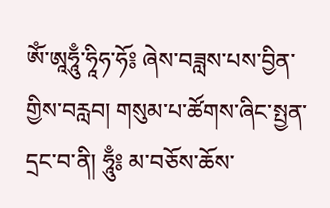ཨོཾ་ཨཱཧཱུྃ་ཧཱིཧ་ཧོ༔ ཞེས་བཟླས་པས་བྱིན་གྱིས་བརླབ། གསུམ་པ་ཚོགས་ཞིང་སྤྱན་དྲང་བ་ནི། ཧཱུྃ༔ མ་བཅོས་ཆོས་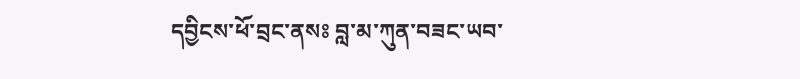དབྱིངས་ཕོ་བྲང་ནསཿ བླ་མ་ཀུན་བཟང་ཡབ་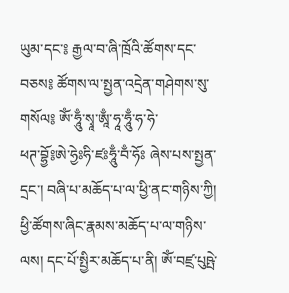ཡུམ་དང་༔ རྒྱལ་བ་ཞི་ཁྲོའི་ཚོགས་དང་བཅས༔ ཚོགས་ལ་སྤྱན་འདྲེན་གཤེགས་སུ་གསོལ༔ ཨོཾ་ཧཱུྃ་སྭཱ་ཨཱྃ་ཧཱ་ཧཱུྃ་ཧ་ཧེ་
ཕཊ་བྷྱོ༔ཨེ་ཧྱེཿཧི་ཛཿཧཱུྃ་བྃ་ཧོཿ ཞེས་པས་སྤྱན་དྲང་། བཞི་པ་མཆོད་པ་ལ་ཕྱི་ནང་གཉིས་ཀྱི། ཕྱི་ཚོགས་ཞིང་རྣམས་མཆོད་པ་ལ་གཉིས་ལས། དང་པོ་སྤྱིར་མཆོད་པ་ནི། ཨོཾ་བཛྲ་པུཥྤེ་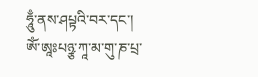ཧཱུྃ་ནས་ཤཔྟའི་བར་དང་། ཨོཾ་ཨཱཿཔཉྩ་ཀཱ་མ་གུ་ཎ་པྲ་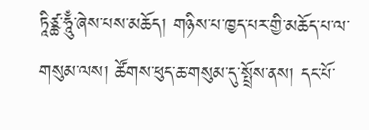ཏཱིཙྪ་ཧཱུྃ་ཞེས་པས་མཆོད། གཉིས་པ་ཁྱད་པར་གྱི་མཆོད་པ་ལ་གསུམ་ལས། ཚོགས་ཕུད་ཆ་གསུམ་དུ་སྤྲོས་ནས། དང་པོ་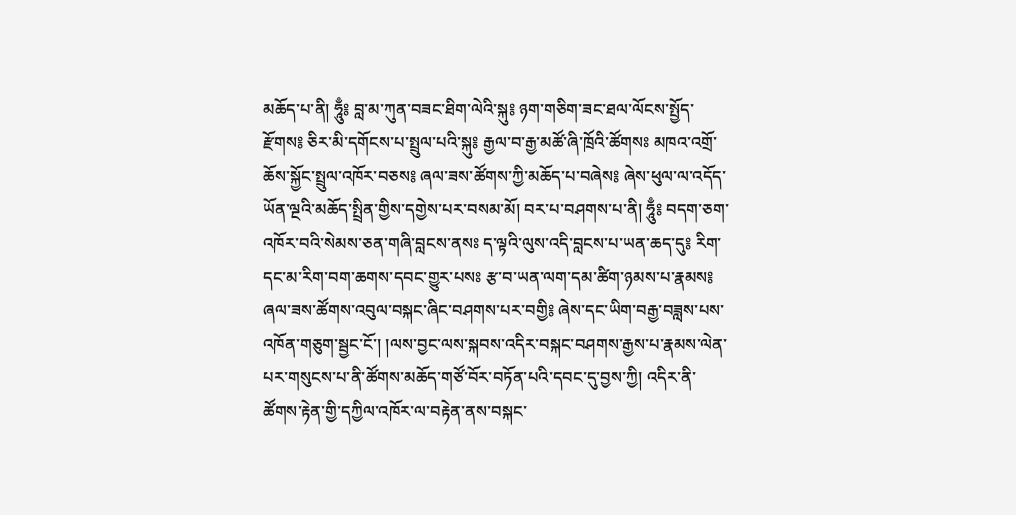མཆོད་པ་ནི། ཧཱུྃ༔ བླ་མ་ཀུན་བཟང་ཐིག་ལེའི་སྐུ༔ ཉག་གཅིག་ཟང་ཐལ་ལོངས་སྤྱོད་རྫོགས༔ ཅིར་མི་དགོངས་པ་སྤྲུལ་པའི་སྐུ༔ རྒྱལ་བ་རྒྱ་མཚོ་ཞི་ཁྲོའི་ཚོགསཿ མཁའ་འགྲོ་ཆོས་སྐྱོང་སྤྲུལ་འཁོར་བཅས༔ ཞལ་ཟས་ཚོགས་ཀྱི་མཆོད་པ་བཞེས༔ ཞེས་ཕུལ་ལ་འདོད་ཡོན་ལྔའི་མཆོད་སྤྲིན་གྱིས་དགྱེས་པར་བསམ་མོ། བར་པ་བཤགས་པ་ནི། ཧཱུྃ༔ བདག་ཅག་འཁོར་བའི་སེམས་ཅན་གཞི་བླངས་ནསཿ ད་ལྟའི་ལུས་འདི་བླངས་པ་ཡན་ཆད་དུ༔ རིག་དང་མ་རིག་བག་ཆགས་དབང་གྱུར་པསཿ རྩ་བ་ཡན་ལག་དམ་ཚིག་ཉམས་པ་རྣམས༔ ཞལ་ཟས་ཚོགས་འབུལ་བསྐང་ཞིང་བཤགས་པར་བགྱི༔ ཞེས་དང་ཡིག་བརྒྱ་བཟླས་པས་འཁོན་གཅུག་སྦྱང་ངོ་། །ལས་བྱང་ལས་སྐབས་འདིར་བསྐང་བཤགས་རྒྱས་པ་རྣམས་ལེན་པར་གསུངས་པ་ནི་ཚོགས་མཆོད་གཙོ་བོར་བཏོན་པའི་དབང་དུ་བྱས་ཀྱི། འདིར་ནི་ཚོགས་རྟེན་གྱི་དཀྱིལ་འཁོར་ལ་བརྟེན་ནས་བསྐང་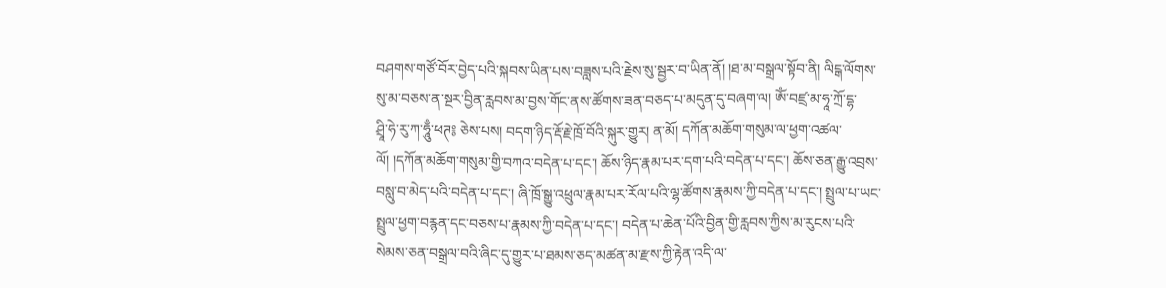བཤགས་གཙོ་བོར་བྱེད་པའི་སྐབས་ཡིན་པས་བཟླས་པའི་རྗེས་སུ་སྦྱར་བ་ཡིན་ནོ། །ཐ་མ་བསྒྲལ་སྟོབ་ནི། ལིངྒ་ལོགས་སུ་མ་བཅས་ན་སྔར་བྱིན་རླབས་མ་བྱས་གོང་ནས་ཚོགས་ཟན་བཅད་པ་མདུན་དུ་བཞག་ལ། ཨོཾ་བཛྲ་མ་ཧཱ་ཀྲོ་དྷ་
ཤྲཱི་ཧེ་རུ་ཀ་ཧཱུྃ་ཕཊ༔ ཅེས་པས། བདག་ཉིད་རྡོ་རྗེ་ཁྲོ་བོའི་སྐུར་གྱུར། ན་མོ། དཀོན་མཆོག་གསུམ་ལ་ཕྱག་འཚལ་ལོ། །དཀོན་མཆོག་གསུམ་གྱི་བཀའ་བདེན་པ་དང་། ཆོས་ཉིད་རྣམ་པར་དག་པའི་བདེན་པ་དང་། ཆོས་ཅན་རྒྱུ་འབྲས་བསླུ་བ་མེད་པའི་བདེན་པ་དང་། ཞི་ཁྲོ་སྒྱུ་འཕྲུལ་རྣམ་པར་རོལ་པའི་ལྷ་ཚོགས་རྣམས་ཀྱི་བདེན་པ་དང་། སྤྲུལ་པ་ཡང་སྤྲུལ་ཕྱག་བརྙན་དང་བཅས་པ་རྣམས་ཀྱི་བདེན་པ་དང་། བདེན་པ་ཆེན་པོའི་བྱིན་གྱི་རླབས་ཀྱིས་མ་རུངས་པའི་སེམས་ཅན་བསྒྲལ་བའི་ཞིང་དུ་གྱུར་པ་ཐམས་ཅད་མཚན་མ་རྫས་ཀྱི་རྟེན་འདི་ལ་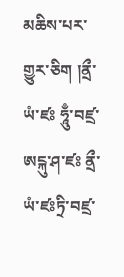མཆིས་པར་གྱུར་ཅིག །ནྲྀ་ཡཾ་ཛཿ ཧཱུྃ་བཛྲ་ཨངྐུ་ཤ་ཛཿ ནྲྀ་ཡཾ་ཛཿཏྲི་བཛྲ་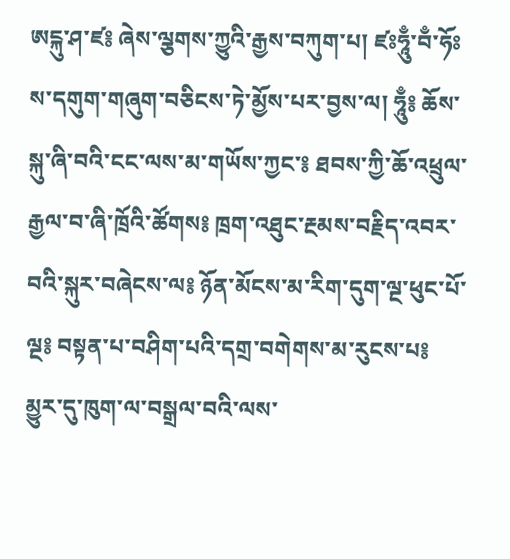ཨངྐུ་ཤ་ཛ༔ ཞེས་ལྕགས་ཀྱུའི་རྒྱས་བཀུག་པ། ཛཿཧཱུྃ་བྃ་ཧོཿས་དགུག་གཞུག་བཅིངས་ཏེ་མྱོས་པར་བྱས་ལ། ཧཱུྃ༔ ཆོས་སྐུ་ཞི་བའི་ངང་ལས་མ་གཡོས་ཀྱང་༔ ཐབས་ཀྱི་ཆོ་འཕྲུལ་རྒྱལ་བ་ཞི་ཁྲོའི་ཚོགས༔ ཁྲག་འཐུང་རྔམས་བརྗིད་འབར་བའི་སྐུར་བཞེངས་ལ༔ ཉོན་མོངས་མ་རིག་དུག་ལྔ་ཕུང་པོ་ལྔ༔ བསྟན་པ་བཤིག་པའི་དགྲ་བགེགས་མ་རུངས་པ༔ མྱུར་དུ་ཁུག་ལ་བསྒྲལ་བའི་ལས་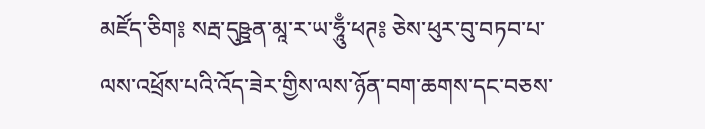མཛོད་ཅིག༔ སརྦ་དུཥྛན་མཱ་ར་ཡ་ཧཱུྃ་ཕཊ༔ ཅེས་ཕུར་བུ་བཏབ་པ་ལས་འཕྲོས་པའི་འོད་ཟེར་གྱིས་ལས་ཉོན་བག་ཆགས་དང་བཅས་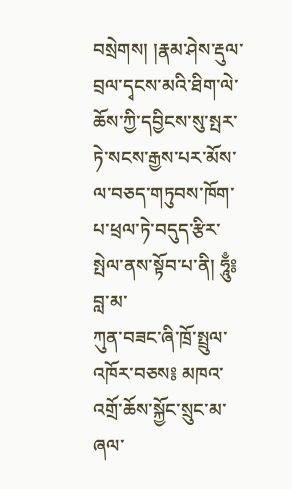བསྲེགས། །རྣམ་ཤེས་རྡུལ་བྲལ་དྭངས་མའི་ཐིག་ལེ་ཆོས་ཀྱི་དབྱིངས་སུ་སྤར་ཏེ་སངས་རྒྱས་པར་མོས་ལ་བཅད་གཏུབས་ཁོག་པ་ཕྲལ་ཏེ་བདུད་རྩིར་སྤེལ་ནས་སྟོབ་པ་ནི། ཧཱུྃ༔ བླ་མ་
ཀུན་བཟང་ཞི་ཁྲོ་སྤྲུལ་འཁོར་བཅས༔ མཁའ་འགྲོ་ཆོས་སྐྱོང་སྲུང་མ་ཞལ་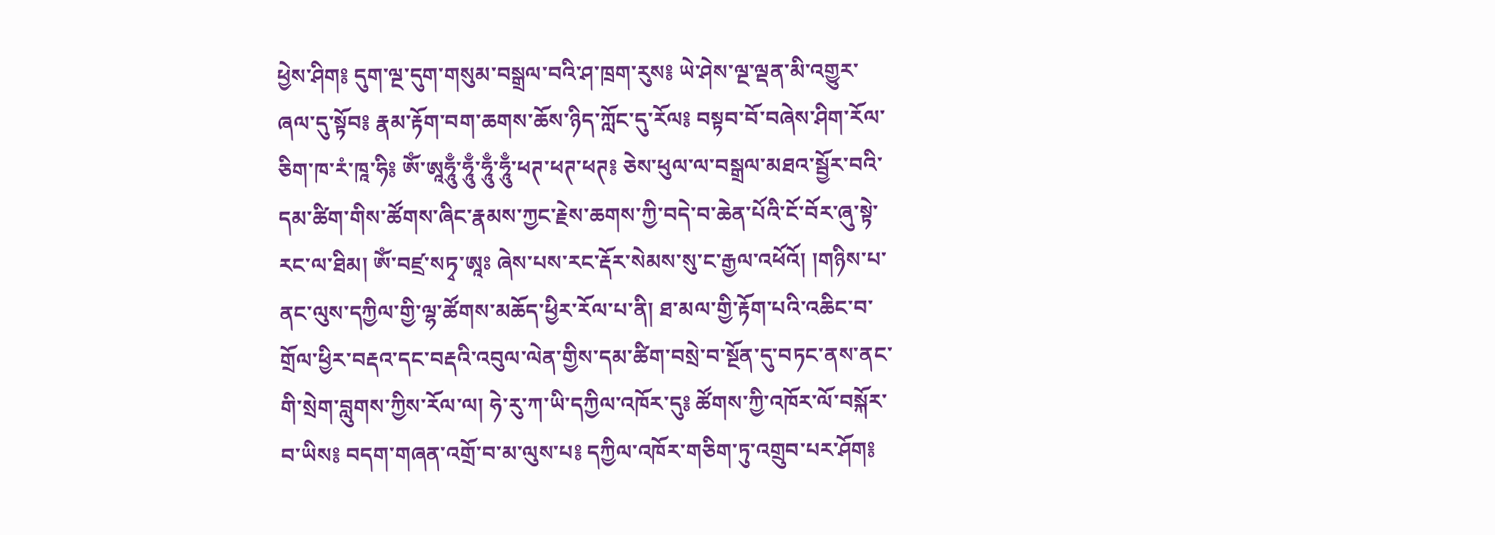ཕྱེས་ཤིག༔ དུག་ལྔ་དུག་གསུམ་བསྒྲལ་བའི་ཤ་ཁྲག་རུས༔ ཡེ་ཤེས་ལྔ་ལྡན་མི་འགྱུར་ཞལ་དུ་སྟོབ༔ རྣམ་རྟོག་བག་ཆགས་ཆོས་ཉིད་ཀློང་དུ་རོལ༔ བསྟབ་བོ་བཞེས་ཤིག་རོལ་ཅིག་ཁ་རཾ་ཁཱ་ཧི༔ ཨོཾ་ཨཱཧཱུྃ་ཧཱུྃ་ཧཱུྃ་ཧཱུྃ་ཕཊ་ཕཊ་ཕཊ༔ ཅེས་ཕུལ་ལ་བསྒྲལ་མཐའ་སྦྱོར་བའི་དམ་ཚིག་གིས་ཚོགས་ཞིང་རྣམས་ཀྱང་རྗེས་ཆགས་ཀྱི་བདེ་བ་ཆེན་པོའི་ངོ་བོར་ཞུ་སྟེ་རང་ལ་ཐིམ། ཨོཾ་བཛྲ་སཏྭ་ཨཱཿ ཞེས་པས་རང་རྡོར་སེམས་སུ་ང་རྒྱལ་འཕོའོ། །གཉིས་པ་ནང་ལུས་དཀྱིལ་གྱི་ལྷ་ཚོགས་མཆོད་ཕྱིར་རོལ་པ་ནི། ཐ་མལ་གྱི་རྟོག་པའི་འཆིང་བ་གྲོལ་ཕྱིར་བརྡའ་དང་བརྡའི་འབུལ་ལེན་གྱིས་དམ་ཚིག་བསྲེ་བ་སྔོན་དུ་བཏང་ནས་ནང་གི་སྲེག་བླུགས་ཀྱིས་རོལ་ལ། ཧེ་རུ་ཀ་ཡི་དཀྱིལ་འཁོར་དུ༔ ཚོགས་ཀྱི་འཁོར་ལོ་བསྐོར་བ་ཡིས༔ བདག་གཞན་འགྲོ་བ་མ་ལུས་པ༔ དཀྱིལ་འཁོར་གཅིག་ཏུ་འགྲུབ་པར་ཤོག༔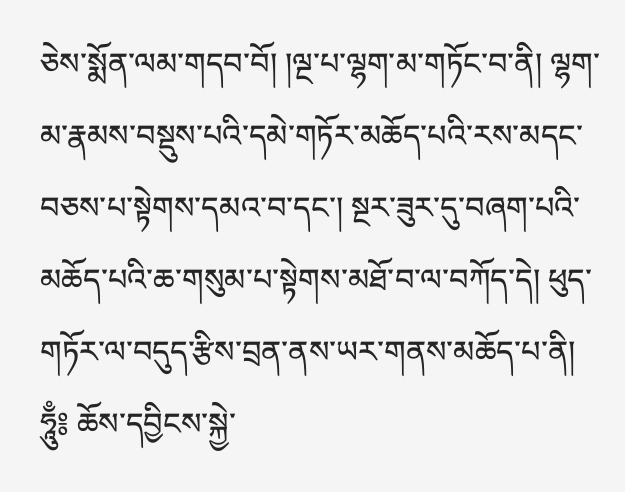ཅེས་སྨོན་ལམ་གདབ་བོ། །ལྔ་པ་ལྷག་མ་གཏོང་བ་ནི། ལྷག་མ་རྣམས་བསྡུས་པའི་དམེ་གཏོར་མཆོད་པའི་རས་མདང་བཅས་པ་སྟེགས་དམའ་བ་དང་། སྔར་ཟུར་དུ་བཞག་པའི་མཆོད་པའི་ཆ་གསུམ་པ་སྟེགས་མཐོ་བ་ལ་བཀོད་དེ། ཕུད་གཏོར་ལ་བདུད་རྩིས་བྲན་ནས་ཡར་གནས་མཆོད་པ་ནི། ཧཱུྃ༔ ཆོས་དབྱིངས་སྐྱེ་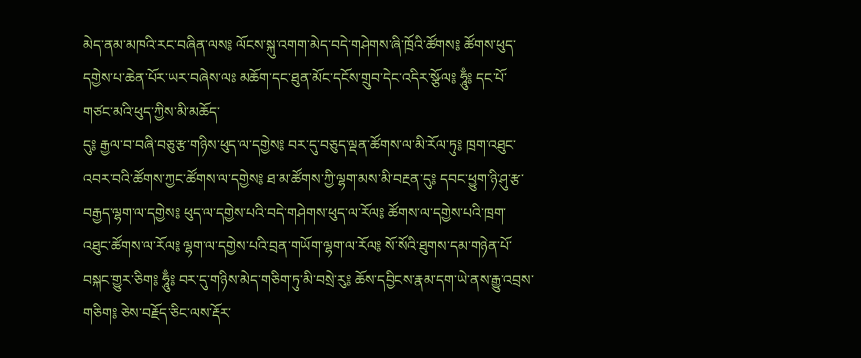མེད་ནམ་མཁའི་རང་བཞིན་ལས༔ ལོངས་སྐུ་འགག་མེད་བདེ་གཤེགས་ཞི་ཁྲོའི་ཚོགས༔ ཚོགས་ཕུད་དགྱེས་པ་ཆེན་པོར་ཡར་བཞེས་ལཿ མཆོག་དང་ཐུན་མོང་དངོས་གྲུབ་དེང་འདིར་སྩོལ༔ ཧཱུྃ༔ དང་པོ་གཙང་མའི་ཕུད་ཀྱིས་མི་མཆོད་
དུ༔ རྒྱལ་བ་བཞི་བཅུ་རྩ་གཉིས་ཕུད་ལ་དགྱེས༔ བར་དུ་བཅུད་ལྡན་ཚོགས་ལ་མི་རོལ་ཏུ༔ ཁྲག་འཐུང་འབར་བའི་ཚོགས་ཀྱང་ཚོགས་ལ་དགྱེས༔ ཐ་མ་ཚོགས་ཀྱི་ལྷག་མས་མི་བརྔན་དུ༔ དབང་ཕྱུག་ཉི་ཤུ་རྩ་བརྒྱད་ལྷག་ལ་དགྱེས༔ ཕུད་ལ་དགྱེས་པའི་བདེ་གཤེགས་ཕུད་ལ་རོལ༔ ཚོགས་ལ་དགྱེས་པའི་ཁྲག་འཐུང་ཚོགས་ལ་རོལ༔ ལྷག་ལ་དགྱེས་པའི་བྲན་གཡོག་ལྷག་ལ་རོལ༔ སོ་སོའི་ཐུགས་དམ་གཉེན་པོ་བསྐང་གྱུར་ཅིག༔ ཧཱུྃ༔ བར་དུ་གཉིས་མེད་གཅིག་ཏུ་མི་བསྲེ་རུ༔ ཆོས་དབྱིངས་རྣམ་དག་ཡེ་ནས་རྒྱུ་འབྲས་གཅིག༔ ཅེས་བརྗོད་ཅིང་ལས་རྡོར་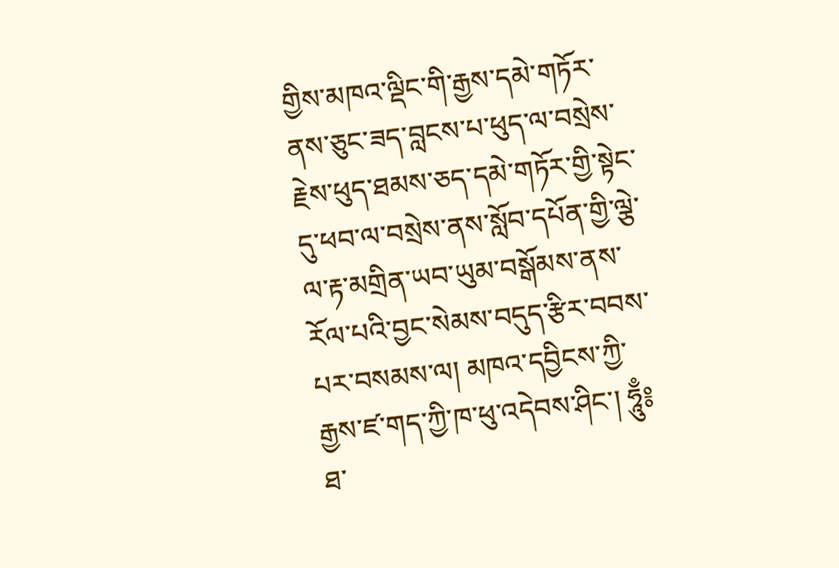གྱིས་མཁའ་ལྡིང་གི་རྒྱས་དམེ་གཏོར་ནས་ཅུང་ཟད་བླངས་པ་ཕུད་ལ་བསྲེས་རྗེས་ཕུད་ཐམས་ཅད་དམེ་གཏོར་གྱི་སྟེང་དུ་ཕབ་ལ་བསྲེས་ནས་སློབ་དཔོན་གྱི་ལྕེ་ལ་རྟ་མགྲིན་ཡབ་ཡུམ་བསྒོམས་ནས་རོལ་པའི་བྱང་སེམས་བདུད་རྩིར་བབས་པར་བསམས་ལ། མཁའ་དབྱིངས་ཀྱི་རྒྱས་ཛ་གད་ཀྱི་ཁ་ཕུ་འདེབས་ཤིང་། ཧཱུྃ༔ ཐ་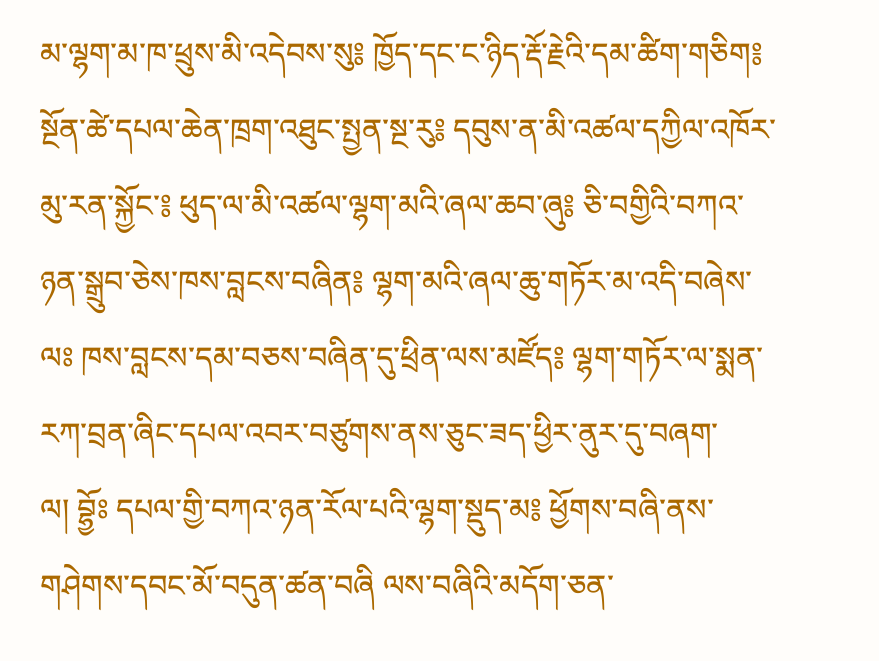མ་ལྷག་མ་ཁ་ཕྲུས་མི་འདེབས་སུ༔ ཁྱོད་དང་ང་ཉིད་རྡོ་རྗེའི་དམ་ཚིག་གཅིག༔ སྔོན་ཚེ་དཔལ་ཆེན་ཁྲག་འཐུང་སྤྱན་སྔ་རུ༔ དབུས་ན་མི་འཚལ་དཀྱིལ་འཁོར་མུ་རན་སྐྱོང་༔ ཕུད་ལ་མི་འཚལ་ལྷག་མའི་ཞལ་ཆབ་ཞུ༔ ཅི་བགྱིའི་བཀའ་ཉན་སྒྲུབ་ཅེས་ཁས་བླངས་བཞིན༔ ལྷག་མའི་ཞལ་ཆུ་གཏོར་མ་འདི་བཞེས་ལཿ ཁས་བླངས་དམ་བཅས་བཞིན་དུ་ཕྲིན་ལས་མཛོད༔ ལྷག་གཏོར་ལ་སྨན་རཀ་བྲན་ཞིང་དཔལ་འབར་བཙུགས་ནས་ཅུང་ཟད་ཕྱིར་ནུར་དུ་བཞག་
ལ། བྷྱོཿ དཔལ་གྱི་བཀའ་ཉན་རོལ་པའི་ལྷག་སྡུད་མ༔ ཕྱོགས་བཞི་ནས་གཤེགས་དབང་མོ་བདུན་ཚན་བཞི ལས་བཞིའི་མདོག་ཅན་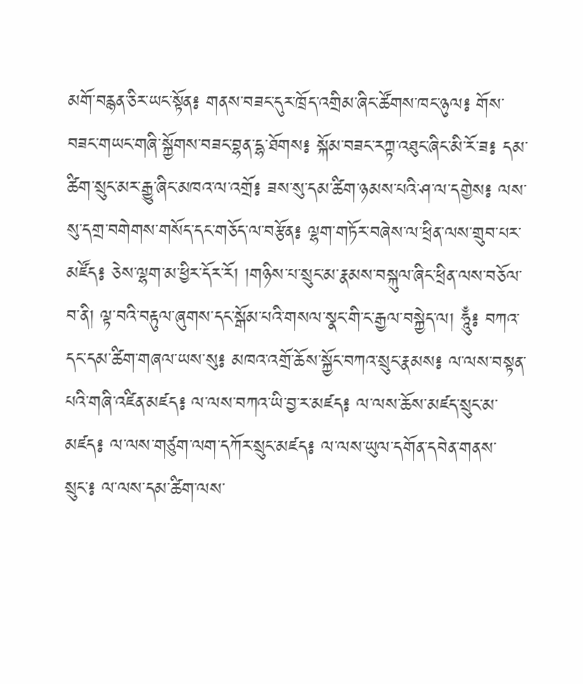མགོ་བརྙན་ཅིར་ཡང་སྟོན༔ གནས་བཟང་དུར་ཁྲོད་འགྲིམ་ཞིང་ཚོགས་ཁང་ཉུལ༔ གོས་བཟང་གཡང་གཞི་སྐྱོགས་བཟང་བྷན་དྷ་ཐོགས༔ སྐོམ་བཟང་རཀྟ་འཐུང་ཞིང་མི་རོ་ཟ༔ དམ་ཚིག་སྲུང་མར་རྒྱུ་ཞིང་མཁའ་ལ་འགྲོ༔ ཟས་སུ་དམ་ཚིག་ཉམས་པའི་ཤ་ལ་དགྱེས༔ ལས་སུ་དགྲ་བགེགས་གསོད་དང་གཅོད་ལ་བརྩོན༔ ལྷག་གཏོར་བཞེས་ལ་ཕྲིན་ལས་གྲུབ་པར་མཛོད༔ ཅེས་ལྷག་མ་ཕྱིར་དོར་རོ། །གཉིས་པ་སྲུང་མ་རྣམས་བསྐུལ་ཞིང་ཕྲིན་ལས་བཅོལ་བ་ནི། ལྟ་བའི་བརྟུལ་ཞུགས་དང་སྒོམ་པའི་གསལ་སྣང་གི་ང་རྒྱལ་བསྐྱེད་ལ། ཧཱུྃ༔ བཀའ་དང་དམ་ཚིག་གཞལ་ཡས་སུ༔ མཁའ་འགྲོ་ཆོས་སྐྱོང་བཀའ་སྲུང་རྣམས༔ ལ་ལས་བསྟན་པའི་གཞི་འཛིན་མཛད༔ ལ་ལས་བཀའ་ཡི་བྱ་ར་མཛད༔ ལ་ལས་ཆོས་མཛད་སྲུང་མ་མཛད༔ ལ་ལས་གཙུག་ལག་དཀོར་སྲུང་མཛད༔ ལ་ལས་ཡུལ་དགོན་དབེན་གནས་སྲུང་༔ ལ་ལས་དམ་ཚིག་ལས་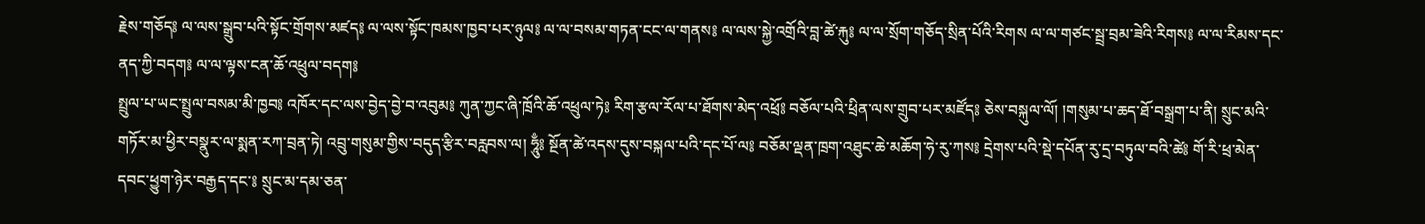རྗེས་གཅོད༔ ལ་ལས་སྒྲུབ་པའི་སྟོང་གྲོགས་མཛད༔ ལ་ལས་སྟོང་ཁམས་ཁྱབ་པར་ཉུལ༔ ལ་ལ་བསམ་གཏན་ངང་ལ་གནས༔ ལ་ལས་སྐྱེ་འགྲོའི་བླ་ཚེ་རྐུ༔ ལ་ལ་སྲོག་གཅོད་སྲིན་པོའི་རིགས ལ་ལ་གཙང་སྦྲ་བྲམ་ཟེའི་རིགས༔ ལ་ལ་རིམས་དང་ནད་ཀྱི་བདག༔ ལ་ལ་ལྟས་ངན་ཆོ་འཕྲུལ་བདག༔
སྤྲུལ་པ་ཡང་སྤྲུལ་བསམ་མི་ཁྱབ༔ འཁོར་དང་ལས་བྱེད་བྱེ་བ་འབུམ༔ ཀུན་ཀྱང་ཞི་ཁྲོའི་ཆོ་འཕྲུལ་ཏེ༔ རིག་རྩལ་རོལ་པ་ཐོགས་མེད་འཕྲོ༔ བཅོལ་པའི་ཕྲིན་ལས་གྲུབ་པར་མཛོད༔ ཅེས་བསྐུལ་ལོ། །གསུམ་པ་ཆད་ཐོ་བསྒྲག་པ་ནི། སྲུང་མའི་གཏོར་མ་ཕྱིར་བསྣུར་ལ་སྨན་རཀ་བྲན་ཏེ། འབྲུ་གསུམ་གྱིས་བདུད་རྩིར་བརླབས་ལ། ཧཱུྃ༔ སྔོན་ཚེ་འདས་དུས་བསྐལ་པའི་དང་པོ་ལ༔ བཅོམ་ལྡན་ཁྲག་འཐུང་ཆེ་མཆོག་ཧེ་རུ་ཀས༔ དྲེགས་པའི་སྡེ་དཔོན་རུ་དྲ་བཏུལ་བའི་ཚེ༔ གོ་རི་ཕྲ་མེན་དབང་ཕྱུག་ཉེར་བརྒྱད་དང་༔ སྲུང་མ་དམ་ཅན་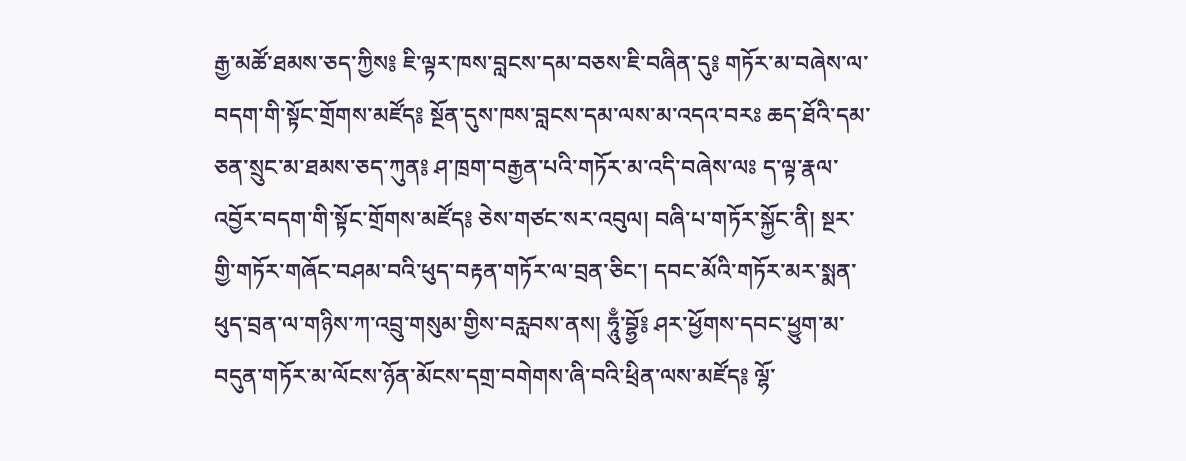རྒྱ་མཚོ་ཐམས་ཅད་ཀྱིས༔ ཇི་ལྟར་ཁས་བླངས་དམ་བཅས་ཇི་བཞིན་དུ༔ གཏོར་མ་བཞེས་ལ་བདག་གི་སྟོང་གྲོགས་མཛོད༔ སྔོན་དུས་ཁས་བླངས་དམ་ལས་མ་འདའ་བརཿ ཆད་ཐོའི་དམ་ཅན་སྲུང་མ་ཐམས་ཅད་ཀུན༔ ཤ་ཁྲག་བརྒྱན་པའི་གཏོར་མ་འདི་བཞེས་ལཿ ད་ལྟ་རྣལ་འབྱོར་བདག་གི་སྟོང་གྲོགས་མཛོད༔ ཅེས་གཙང་སར་འབུལ། བཞི་པ་གཏོར་སྐྱོང་ནི། སྔར་གྱི་གཏོར་གཞོང་བཤམ་བའི་ཕུད་བརྟན་གཏོར་ལ་བྲན་ཅིང་། དབང་མོའི་གཏོར་མར་སྨན་ཕུད་བྲན་ལ་གཉིས་ཀ་འབྲུ་གསུམ་གྱིས་བརླབས་ནས། ཧཱུྃ་བྷྱོ༔ ཤར་ཕྱོགས་དབང་ཕྱུག་མ་བདུན་གཏོར་མ་ལོངས་ཉོན་མོངས་དགྲ་བགེགས་ཞི་བའི་ཕྲིན་ལས་མཛོད༔ ལྷོ་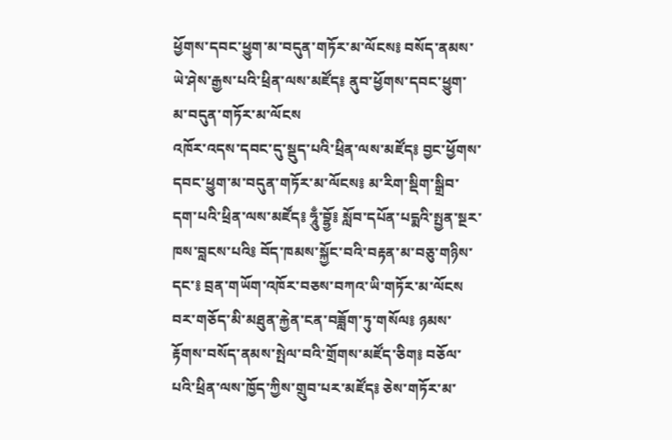ཕྱོགས་དབང་ཕྱུག་མ་བདུན་གཏོར་མ་ལོངས༔ བསོད་ནམས་ཡེ་ཤེས་རྒྱས་པའི་ཕྲིན་ལས་མཛོད༔ ནུབ་ཕྱོགས་དབང་ཕྱུག་མ་བདུན་གཏོར་མ་ལོངས
འཁོར་འདས་དབང་དུ་སྡུད་པའི་ཕྲིན་ལས་མཛོད༔ བྱང་ཕྱོགས་དབང་ཕྱུག་མ་བདུན་གཏོར་མ་ལོངས༔ མ་རིག་སྡིག་སྒྲིབ་དག་པའི་ཕྲིན་ལས་མཛོད༔ ཧཱུྃ་བྷྱོ༔ སློབ་དཔོན་པདྨའི་སྤྱན་སྔར་ཁས་བླངས་པའི༔ བོད་ཁམས་སྐྱོང་བའི་བརྟན་མ་བཅུ་གཉིས་དང་༔ བྲན་གཡོག་འཁོར་བཅས་བཀའ་ཡི་གཏོར་མ་ལོངས བར་གཅོད་མི་མཐུན་རྐྱེན་ངན་བཟློག་ཏུ་གསོལ༔ ཉམས་རྟོགས་བསོད་ནམས་སྤེལ་བའི་གྲོགས་མཛོད་ཅིག༔ བཅོལ་པའི་ཕྲིན་ལས་ཁྱོད་ཀྱིས་གྲུབ་པར་མཛོད༔ ཅེས་གཏོར་མ་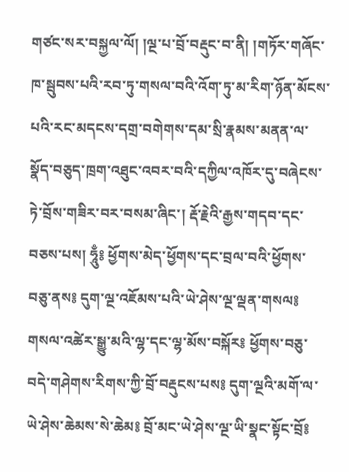གཙང་སར་བསྐྱལ་ལོ། །ལྔ་པ་བྲོ་བརྡུང་བ་ནི། །གཏོར་གཞོང་ཁ་སྦུབས་པའི་རབ་ཏུ་གསལ་བའི་འོག་ཏུ་མ་རིག་ཉོན་མོངས་པའི་རང་མདངས་དགྲ་བགེགས་དམ་སྲི་རྣམས་མནན་ལ་སྣོད་བཅུད་ཁྲག་འཐུང་འབར་བའི་དཀྱིལ་འཁོར་དུ་བཞེངས་ཏེ་བྲོས་གཟིར་བར་བསམ་ཞིང་། རྡོ་རྗེའི་རྒྱས་གདབ་དང་བཅས་པས། ཧཱུྃ༔ ཕྱོགས་མེད་ཕྱོགས་དང་བྲལ་བའི་ཕྱོགས་བཅུ་ནས༔ དུག་ལྔ་འཇོམས་པའི་ཡེ་ཤེས་ལྔ་ལྡན་གསལ༔ གསལ་འཚེར་སྒྱུ་མའི་ལྷ་དང་ལྷ་མོས་བསྐོར༔ ཕྱོགས་བཅུ་བདེ་གཤེགས་རིགས་ཀྱི་བྲོ་བརྡུངས་པས༔ དུག་ལྔའི་མགོ་ལ་ཡེ་ཤེས་ཆེམས་སེ་ཆེམ༔ བྲོ་མང་ཡེ་ཤེས་ལྔ་ཡི་སྣང་སྟོང་བྲོ༔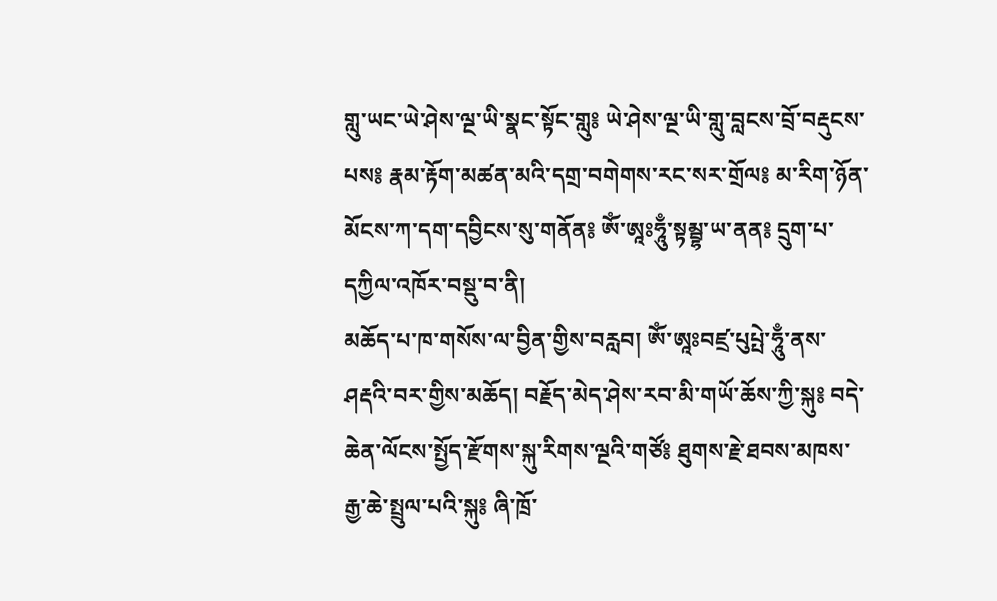གླུ་ཡང་ཡེ་ཤེས་ལྔ་ཡི་སྣང་སྟོང་གླུ༔ ཡེ་ཤེས་ལྔ་ཡི་གླུ་བླངས་བྲོ་བརྡུངས་པས༔ རྣམ་རྟོག་མཚན་མའི་དགྲ་བགེགས་རང་སར་གྲོལ༔ མ་རིག་ཉོན་མོངས་ཀ་དག་དབྱིངས་སུ་གནོན༔ ཨོཾ་ཨཱཿཧཱུྃ་སྟམྦྷ་ཡ་ནན༔ དྲུག་པ་དཀྱིལ་འཁོར་བསྡུ་བ་ནི།
མཆོད་པ་ཁ་གསོས་ལ་བྱིན་གྱིས་བརླབ། ཨོཾ་ཨཱཿབཛྲ་པུཔྤེ་ཧཱུྃ་ནས་ཤརྡའི་བར་གྱིས་མཆོད། བརྗོད་མེད་ཤེས་རབ་མི་གཡོ་ཆོས་ཀྱི་སྐུ༔ བདེ་ཆེན་ལོངས་སྤྱོད་རྫོགས་སྐུ་རིགས་ལྔའི་གཙོ༔ ཐུགས་རྗེ་ཐབས་མཁས་རྒྱ་ཆེ་སྤྲུལ་པའི་སྐུ༔ ཞི་ཁྲོ་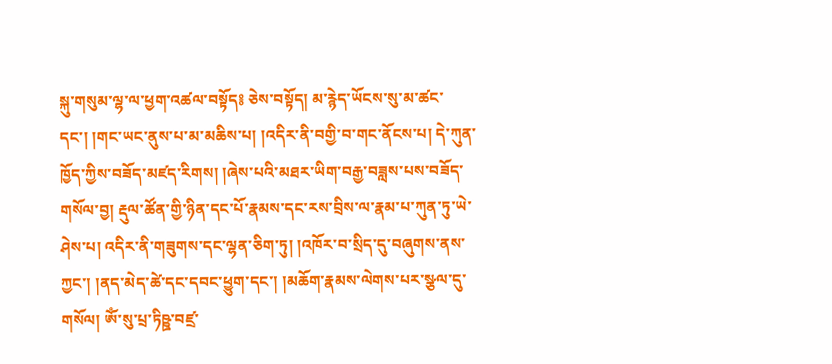སྐུ་གསུམ་ལྷ་ལ་ཕྱག་འཚལ་བསྟོད༔ ཅེས་བསྟོད། མ་རྙེད་ཡོངས་སུ་མ་ཚང་དང་། །གང་ཡང་ནུས་པ་མ་མཆིས་པ། །འདིར་ནི་བགྱི་བ་གང་ནོངས་པ། དེ་ཀུན་ཁྱོད་ཀྱིས་བཟོད་མཛད་རིགས། །ཞེས་པའི་མཐར་ཡིག་བརྒྱ་བཟླས་པས་བཟོད་གསོལ་བྱ། རྡུལ་ཚོན་གྱི་ཉིན་དང་པོ་རྣམས་དང་རས་བྲིས་ལ་རྣམ་པ་ཀུན་ཏུ་ཡེ་ཤེས་པ། འདིར་ནི་གཟུགས་དང་ལྷན་ཅིག་ཏུ། །འཁོར་བ་སྲིད་དུ་བཞུགས་ནས་ཀྱང་། །ནད་མེད་ཚེ་དང་དབང་ཕྱུག་དང་། །མཆོག་རྣམས་ལེགས་པར་སྩལ་དུ་གསོལ། ཨོཾ་སུ་པྲ་ཏིཥྛ་བཛྲ་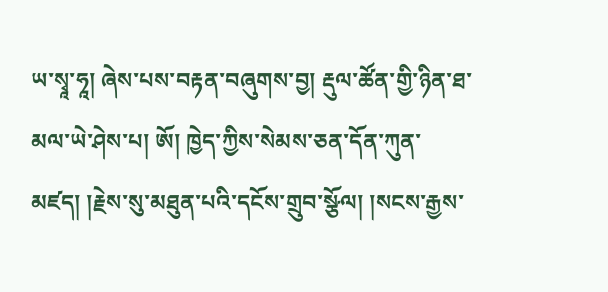ཡ་སྭཱ་ཧཱ། ཞེས་པས་བརྟན་བཞུགས་བྱ། རྡུལ་ཚོན་གྱི་ཉིན་ཐ་མལ་ཡེ་ཤེས་པ། ཨོ། ཁྱེད་ཀྱིས་སེམས་ཅན་དོན་ཀུན་མཛད། །རྗེས་སུ་མཐུན་པའི་དངོས་གྲུབ་སྩོལ། །སངས་རྒྱས་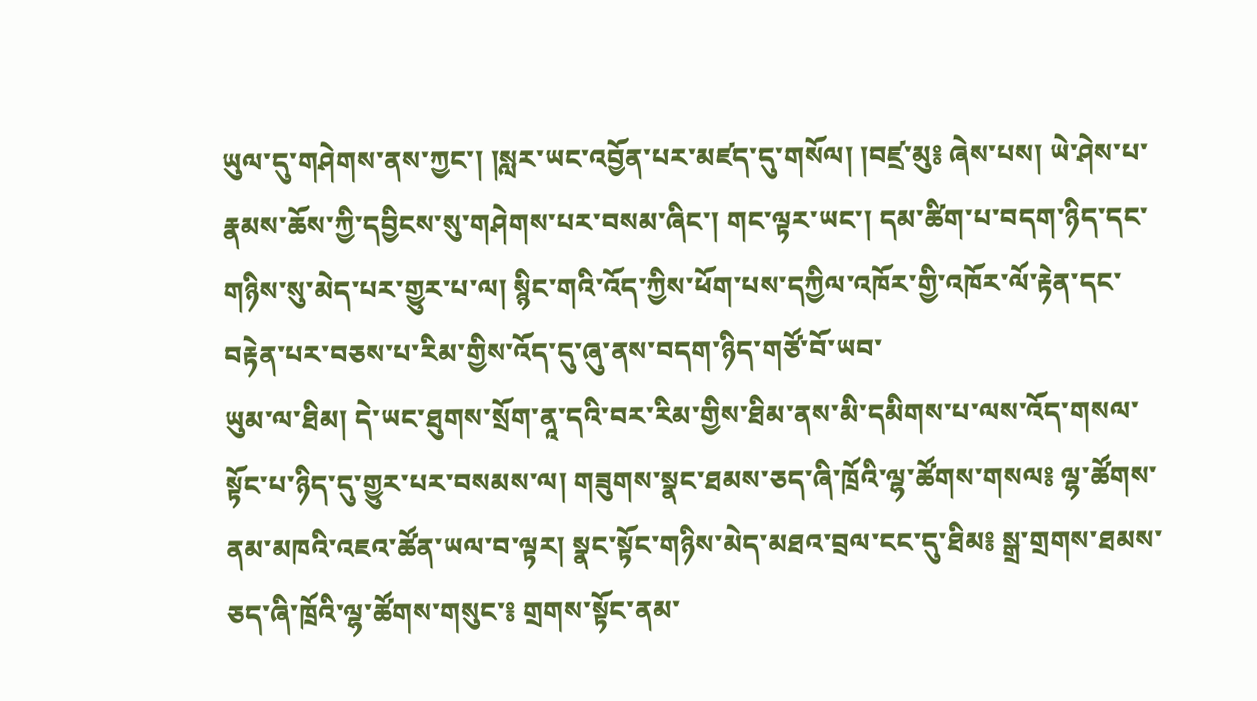ཡུལ་དུ་གཤེགས་ནས་ཀྱང་། །སླར་ཡང་འབྱོན་པར་མཛད་དུ་གསོལ། །བཛྲ་མུ༔ ཞེས་པས། ཡེ་ཤེས་པ་རྣམས་ཆོས་ཀྱི་དབྱིངས་སུ་གཤེགས་པར་བསམ་ཞིང་། གང་ལྟར་ཡང་། དམ་ཚིག་པ་བདག་ཉིད་དང་གཉིས་སུ་མེད་པར་གྱུར་པ་ལ། སྙིང་གའི་འོད་ཀྱིས་ཕོག་པས་དཀྱིལ་འཁོར་གྱི་འཁོར་ལོ་རྟེན་དང་བརྟེན་པར་བཅས་པ་རིམ་གྱིས་འོད་དུ་ཞུ་ནས་བདག་ཉིད་གཙོ་བོ་ཡབ་
ཡུམ་ལ་ཐིམ། དེ་ཡང་ཐུགས་སྲོག་ནཱ་དའི་བར་རིམ་གྱིས་ཐིམ་ནས་མི་དམིགས་པ་ལས་འོད་གསལ་སྟོང་པ་ཉིད་དུ་གྱུར་པར་བསམས་ལ། གཟུགས་སྣང་ཐམས་ཅད་ཞི་ཁྲོའི་ལྷ་ཚོགས་གསལ༔ ལྷ་ཚོགས་ནམ་མཁའི་འཇའ་ཚོན་ཡལ་བ་ལྟར། སྣང་སྟོང་གཉིས་མེད་མཐའ་བྲལ་ངང་དུ་ཐིམ༔ སྒྲ་གྲགས་ཐམས་ཅད་ཞི་ཁྲོའི་ལྷ་ཚོགས་གསུང་༔ གྲགས་སྟོང་ནམ་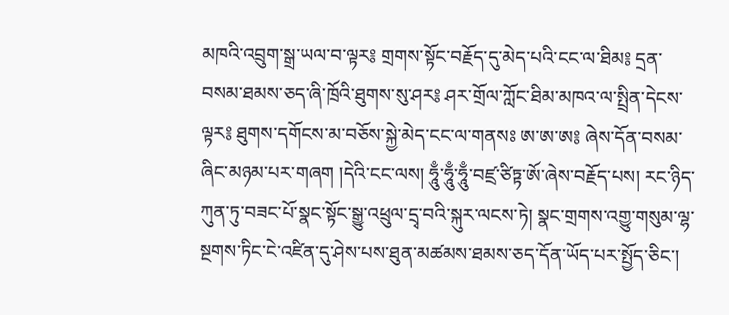མཁའི་འབྲུག་སྒྲ་ཡལ་བ་ལྟར༔ གྲགས་སྟོང་བརྗོད་དུ་མེད་པའི་ངང་ལ་ཐིམ༔ དྲན་བསམ་ཐམས་ཅད་ཞི་ཁྲོའི་ཐུགས་སུ་ཤར༔ ཤར་གྲོལ་ཀློང་ཐིམ་མཁའ་ལ་སྤྲིན་དེངས་ལྟར༔ ཐུགས་དགོངས་མ་བཅོས་སྐྱེ་མེད་ངང་ལ་གནསཿ ཨ་ཨ་ཨ༔ ཞེས་དོན་བསམ་ཞིང་མཉམ་པར་གཞག །དེའི་ངང་ལས། ཧཱུྃ་ཧཱུྃ་ཧཱུྃ་བཛྲ་ཙིཏྟ་ཨོ་ཞེས་བརྗོད་པས། རང་ཉིད་ཀུན་ཏུ་བཟང་པོ་སྣང་སྟོང་སྒྱུ་འཕྲུལ་དྲྭ་བའི་སྐུར་ལངས་ཏེ། སྣང་གྲགས་འགྱུ་གསུམ་ལྷ་སྔགས་ཏིང་ངེ་འཛིན་དུ་ཤེས་པས་ཐུན་མཚམས་ཐམས་ཅད་དོན་ཡོད་པར་སྤྱོད་ཅིང་།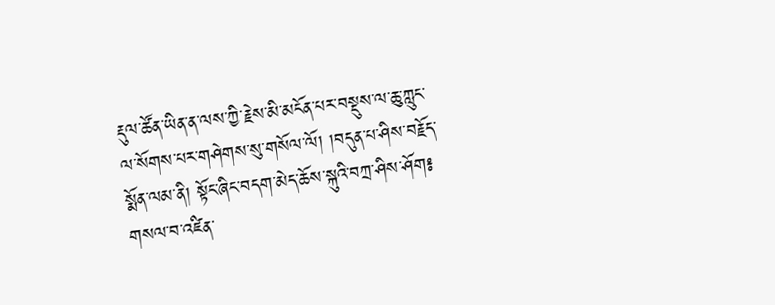རྡུལ་ཚོན་ཡིན་ན་ལས་ཀྱི་རྗེས་མི་མངོན་པར་བསྡུས་ལ་ཆུ་ཀླུང་ལ་སོགས་པར་གཤེགས་སུ་གསོལ་ལོ། །བདུན་པ་ཤིས་བརྗོད་སྨོན་ལམ་ནི། སྟོང་ཞིང་བདག་མེད་ཆོས་སྐུའི་བཀྲ་ཤིས་ཤོག༔ གསལ་བ་འཛིན་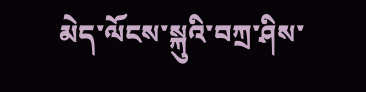མེད་ལོངས་སྐུའི་བཀྲ་ཤིས་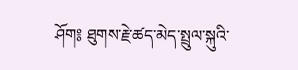ཤོག༔ ཐུགས་རྗེ་ཚད་མེད་སྤྲུལ་སྐུའི་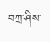བཀྲ་ཤིས་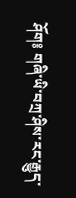ཤོག༔ གཞི་ཡི་བཀྲ་ཤིས་རང་རྒྱུད་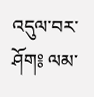འདུལ་བར་ཤོག༔ ལམ་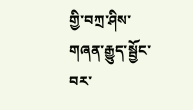གྱི་བཀྲ་ཤིས་གཞན་རྒྱུད་སྦྱོང་བར་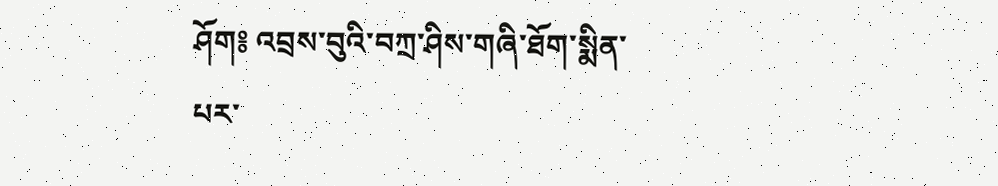ཤོག༔ འབྲས་བུའི་བཀྲ་ཤིས་གཞི་ཐོག་སྨིན་པར་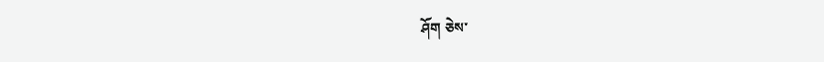ཤོག ཅེས་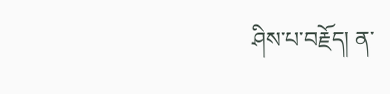ཤིས་པ་བརྗོད། ན་